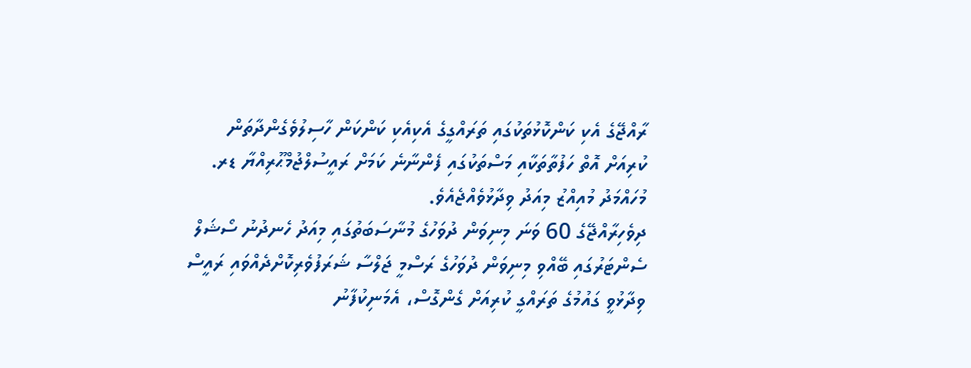ރާއްޖޭގެ އެކި ކަންކޮޅުތަކުގައި ތަރައްގީގެ އެކިއެކި ކަންކަން ހާސިލުވެގެންދާތަން ކުރިއަށް އޮތް ހަފުތާތަކާއި މަސްތަކުގައި ފެންނާނެ ކަމަށް ރައީސުލްޖުމްޙޫރިއްޔާ ޑރ. މުހައްމަދު މުއިއްޒު މިއަދު ވިދާޅުވެއްޖެއެވެ.
ދިވެހިރާއްޖޭގެ 60 ވަނަ މިނިވަން ދުވަހުގެ މުނާސަބަތުގައި މިއަދު ހެނދުނު ސޯޝަލް ސެންޓަރުގައި ބޭއްވި މިނިވަން ދުވަހުގެ ރަސްމީ ޖަލްސާ ޝަރަފުވެރިކޮށްދެއްވައި ރައީސް ވިދާޅުވީ ގައުމުގެ ތަރައްގީ ކުރިއަށް ގެންގޮސް، އެމަނިކުފާނު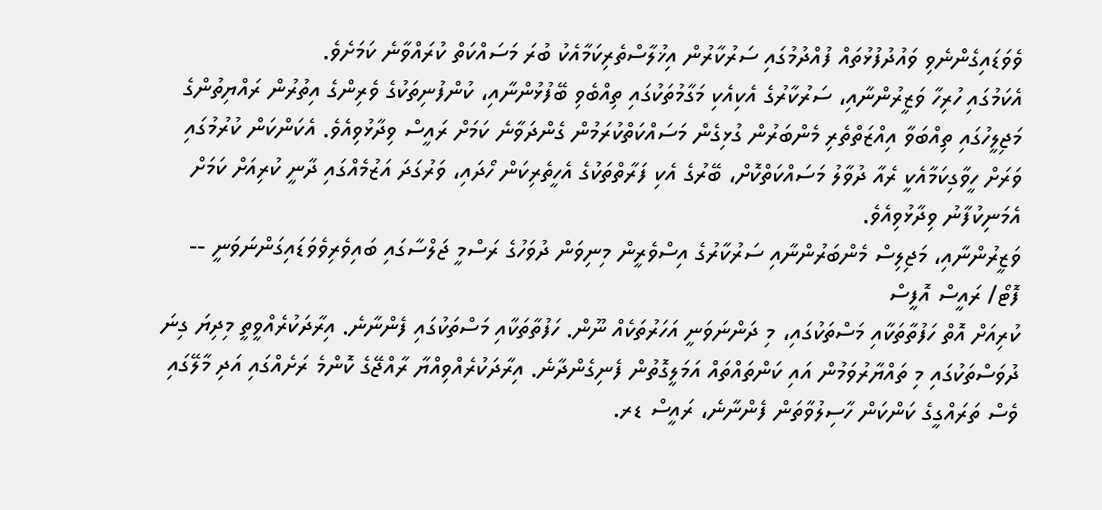ވެވަޑައިގެންނެވި ވައުދުފުޅުތައް ފުއްދުމުގައި ސަރުކާރުން އިޚުލާސްތެރިކަމާއެކު ބުރަ މަސައްކަތް ކުރައްވާނެ ކަމަށެވެ.
އެކަމުގައި ހުރިހާ ވަޒީރުންނާއި، ސަރުކާރުގެ އެކިއެކި މަގާމުތަކުގައި ތިއްބެވި ބޭފުޅުންނާއި، ކުންފުނިތަކުގެ ވެރިންގެ އިތުރުން ރައްޔިތުންގެ މަޖިލީހުގައި ތިއްބަވާ އިއްޒަތްތެރި މެންބަރުން ގުޅިގެން މަސައްކަތްކުރަމުން ގެންދަވާނެ ކަމަށް ރައީސް ވިދާޅުވިއެވެ. އެކަންކަން ކުރުމުގައި ވަރަށް ހީވާގިކަމާއެކީ ރެއާ ދުވާލު މަސައްކަތްކޮށް، ބޭރުގެ އެކި ފަރާތްތަކުގެ އެހީތެރިކަން ހޯދައި، ވަރުގަދަ އަޒުމެއްގައި ދާނީ ކުރިއަށް ކަމަށް އެމަނިކުފާނު ވިދާޅުވިއެވެ.
ވަޒީރުންނާއި، މަޖިލިސް މެންބަރުންނާއި ސަރުކާރުގެ އިސްވެރީން މިނިވަން ދުވަހުގެ ރަސްމީ ޖަލްސާގައި ބައިވެރިވެވަޑައިގަންނަވަނީ -- ފޮޓޯ/ ރައީސް އޮފީސް
ކުރިއަށް އޮތް ހަފުތާތަކާއި މަސްތަކުގައި، މި ދަންނަވަނީ އަހަރުތަކެއް ނޫން. ހަފުތާތަކާއި މަސްތަކުގައި ފެންނާނެ. އިރާދަކުރެއްވީތީ މިދިޔަ ގިނަ ދުވަސްތަކުގައި މި ތައްޔާރުވަމުން އައި ކަންތައްތައް އަމަލީގޮތުން ފެނިގެންދާނެ. އިރާދަކުރެއްވިއްޔާ ރާއްޖޭގެ ކޮންމެ ރަށެއްގައި އަދި މާލޭގައި ވެސް ތަރައްގީގެ ކަންކަން ހާސިލުވާތަން ފެންނާނެ، ރައީސް ޑރ.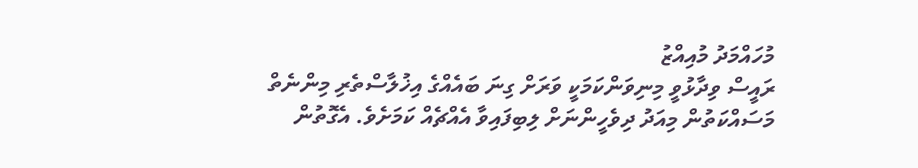މުހައްމަދު މުއިއްޒު
ރައީސް ވިދާޅުވީ މިނިވަންކަމަކީ ވަރަށް ގިނަ ބައެއްގެ އިޚުލާސްތެރި މިންނެތް މަސައްކަތުން މިއަދު ދިވެހީންނަށް ލިބިފައިވާ އެއްޗެއް ކަމަށެވެ. އެގޮތުން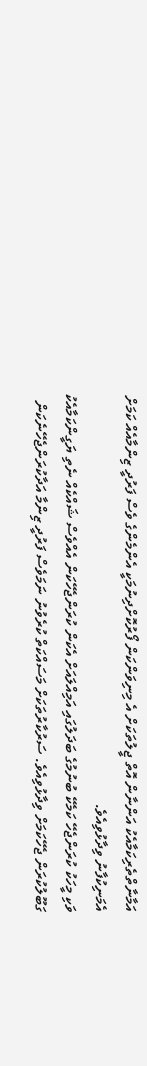އަމާނާތްތެރިކަމާއެކު އަންނާން އޮތް ޖީލުތަކަށް އެ މިނިވަންކަން ފޯރުކޮށްދިނުމަކީ އެންމެންގެ ވެސް ފަރުދީ ޒިންމާއެއް ކަމަށް އެމަނިކުފާނު ވިދާޅުވިއެވެ.
ވަކި މީހަކު ކުރަންޖެހޭ ކަމެކޭ ބުނުމުގެ ބަދަލުގައި އަމިއްލައަށް އެކަން ކުރަންޖެހޭކަން އެއްވެސް ޝައްކެއް ނެތި ޔަގީންކަމާއެކު ގަބޫލުކުރަން ޖެހޭކަމަށް ވިދާޅުވިއެވެ. ސަރުކާރުތަކަށް މަސައްކަތް ކުރެވުނު ނަމަވެސް ފަރުދީ ޒިންމާ އަދާކުރަންޖެހޭނެކަން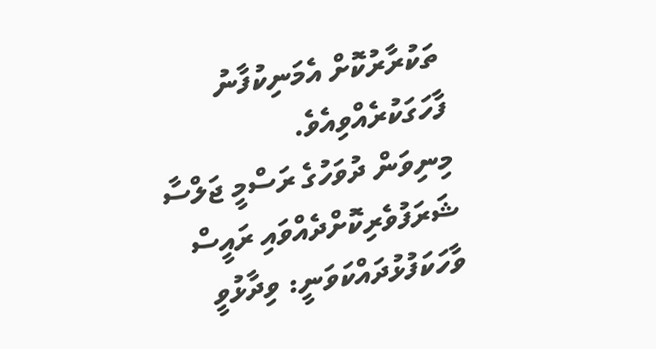ތަކުރާރުކޮށް އެމަނިކުފާނު ފާހަގަކުރެއްވިއެވެ.
މިނިވަން ދުވަހުގެ ރަސްމީ ޖަލްސާ ޝަރަފުވެރިކޮށްދެއްވައި ރައީސް ވާހަކަފުޅުދައްކަވަނީ: ވިދާޅުވީ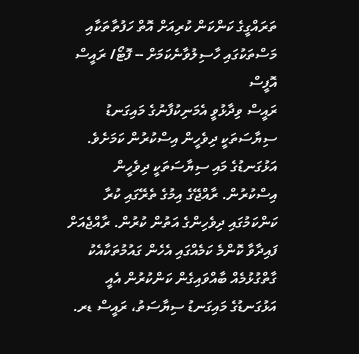ތަރައްގީގެ ކަންކަން ކުރިއަށް އޮތް ހަފުތާތަކާއި މަސްތަކުގައި ހާސިލުވާނެކަމަށް -- ފޮޓޯ/ ރައީސް އޮފީސް
ރައީސް ވިދާޅުވީ އެމަނިކުފާނުގެ މައިގަނޑު ސިޔާސަތަކީ ދިވެހީން އިސްކުރުން ކަމަށެވެ.
އަޅުގަނޑުގެ މައި ސިޔާސަތަކީ ދިވެހީން އިސްކުރުން. ރާއްޖޭގެ އިމުގެ ތެރޭގައި ކުރާ ކަންކަމުގައި ދިވެހިންގެ އަތުން ކުރުން. ރާއްޖެއަށް ފައިދާވާ ކޮންމެ ކަމެއްގައި އެހެން ގައުމުތަކާއެކު ގާތްގުޅުމެއް ބާއްވައިގެން ކަންކުރުން އެއީ އަޅުގަނޑުގެ މައިގަނޑު ސިޔާސަތު، ރައީސް ޑރ.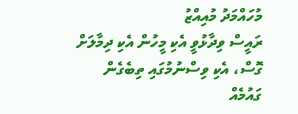މުހައްމަދު މުއިއްޒު
ރައީސް ވިދާޅުވީ އެކި މީހުން އެކި ދިމާލަށް ގޮސް، އެކި ވިސްނުމުގައި ތިބެގެން ގައުމެއް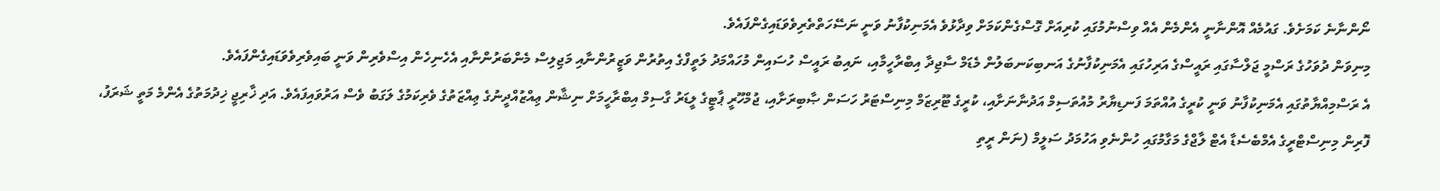ނޯންނާނެ ކަމަށެވެ. ގައުމެއް އޮންނާނީ އެންމެން އެއް ވިސްނުމުގައި ކުރިއަށް ގޮސްގެންކަމަށް ވިދާޅުވެ އެމަނިކުފާނު ވަނީ ނަސޭހަތްތެރިވެވަޑައިގެންފައެވެ.
މިނިވަން ދުވަހުގެ ރަސްމީ ޖަލްސާގައި ރައީސްގެ އަރިހުގައި އެމަނިކުފާނުގެ އަނބިކަނބަލުން މެޑަމް ސާޖިދާ އިބްރާހީމާއި، ނައިބު ރައީސް ހުސައިން މުހައްމަދު ލަތީފްގެ އިތުރުން ވަޒީރުންނާއި މަޖިލިސް މެންބަރުންނާއި އެހެނިހެން އިސްވެރިން ވަނީ ބައިވެރިވެވަޑައިގެންފައެވެ.
އެ ރަސްމިއްޔާތުގައި އެމަނިކުފާނު ވަނީ ކުރީގެ އުއްތަމަ ފަނޑިޔާރު މުއުތަސިމް އަދުނާނަށާއި، ކުރީގެ ޓޫރިޒަމް މިނިސްޓަރު ހަސަން ޞާބިރަށާއި، ޖުމްހޫރީ ޕާޓީގެ ލީޑަރު ގާސިމް އިބްރާހީމަށް ނިޝާން ޢިއްޒުއްދީނުގެ ޢިއްޒަތުގެ ވެރިކަމުގެ ލަގަބު ވެސް އަރުވައިފައެވެ. އަދި ޚާރިޖީ ޚިދުމަތުގެ އެންމެ މަތީ ޝަރަފު، ފޮރިން މިނިސްޓްރީގެ އެމްބެސެޑާ އެޓް ލާޖްގެ މަގާމުގައި ހުންނެވި އަހުމަދު ސަލީމް (ނަން ރީތި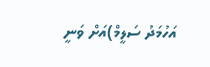އަހުމަދު ސަލީމް)އަށް ވަނީ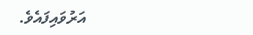އަރުވައިފައެވެ.